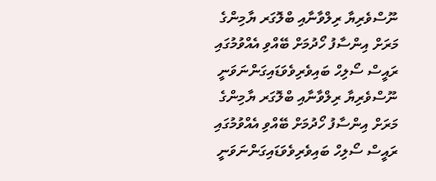ނޫސްވެރިޔާ ރިލްވާނާއި ބްލޮގަރ ޔާމިންގެ މަރަށް އިންސާފު ހޯދުމަށް ބޭއްވި އެއްވުމުގައި ރައީސް ސޯލިހް ބައިވެރިވެވަޑައިގަންނަވަނީ
ނޫސްވެރިޔާ ރިލްވާނާއި ބްލޮގަރ ޔާމިންގެ މަރަށް އިންސާފު ހޯދުމަށް ބޭއްވި އެއްވުމުގައި ރައީސް ސޯލިހް ބައިވެރިވެވަޑައިގަންނަވަނީ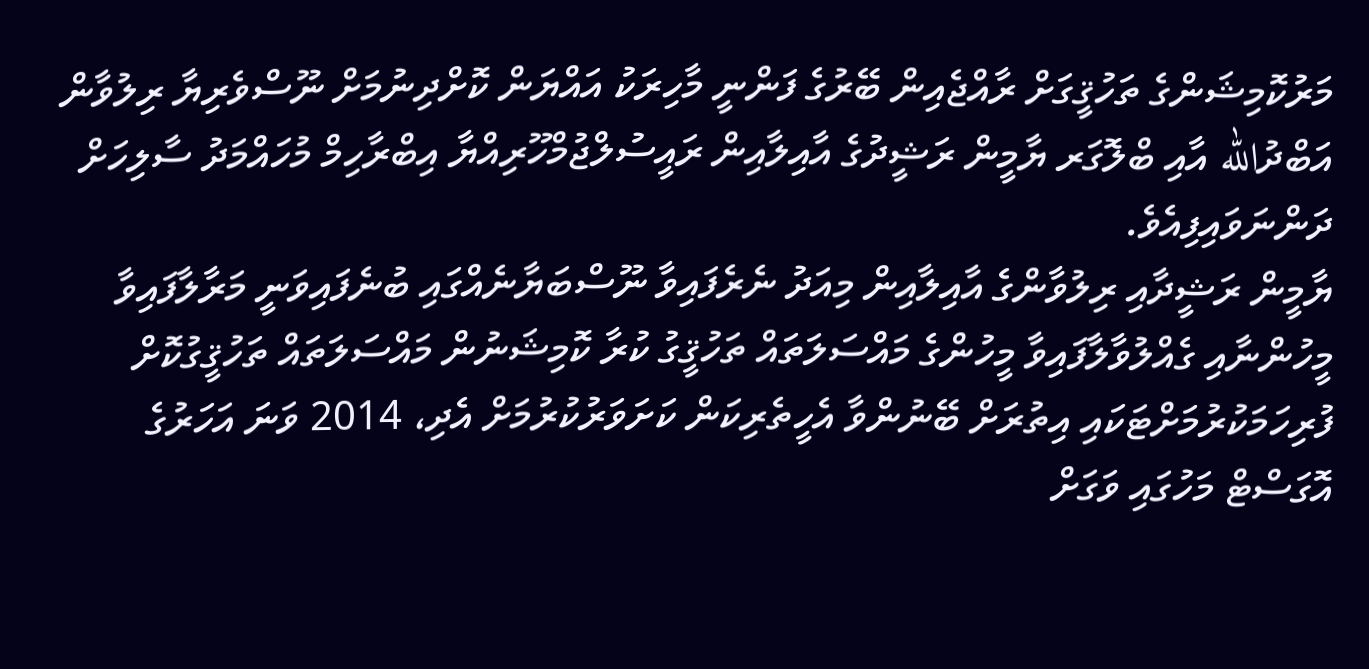މަރުކޮމިޝަންގެ ތަހުޤީގަށް ރާއްޖެއިން ބޭރުގެ ފަންނީ މާހިރަކު އައްޔަން ކޮށްދިނުމަށް ނޫސްވެރިޔާ ރިލުވާން އަބްދުالله އާއި ބްލޮގަރ ޔާމީން ރަޝީދުގެ އާއިލާއިން ރައީސުލްޖުމްހޫރިއްޔާ އިބްރާހިމް މުހައްމަދު ސާލިހަށް ދަންނަވައިފިއެވެ.
ޔާމީން ރަޝީދާއި ރިލުވާންގެ އާއިލާއިން މިއަދު ނެރެފައިވާ ނޫސްބަޔާނެއްގައި ބުނެފައިވަނީ މަރާލާފައިވާ މީހުންނާއި ގެއްލުވާލާފައިވާ މީހުންގެ މައްސަލަތައް ތަހުޤީގު ކުރާ ކޮމިޝަނުން މައްސަލަތައް ތަހުޤީގުކޮށް ފުރިހަމަކުރުމަށްޓަކައި އިތުރަށް ބޭނުންވާ އެހީތެރިކަން ކަށަވަރުކުރުމަށް އެދި، 2014 ވަނަ އަހަރުގެ އޮގަސްޓް މަހުގައި ވަގަށް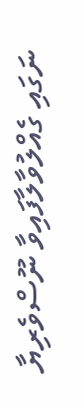ނަގައި ގެއްލުވާލާފައިވާ ނޫސްވެރިޔާ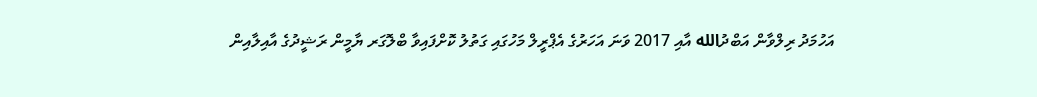އަހުމަދު ރިލްވާން އަބްދުالله އާއި 2017 ވަނަ އަހަރުގެ އެޕްރީލް މަހުގައި ގަތުލު ކޮށްފައިވާ ބްލޮގަރ ޔާމީން ރަޝީދުގެ އާއިލާއިން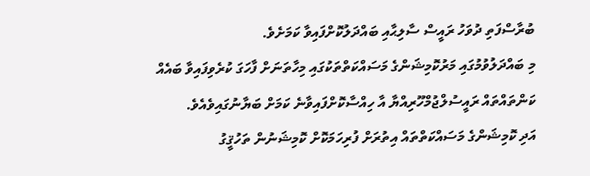ބުރާސްފަތި ދުވަހު ރައީސް ސާލިޙާއި ބައްދަލުކޮށްފައިވާ ކަމަށެވެ.
މި ބައްދަލުވުމުގައި މަރުކޮމިޝަންގެ މަސައްކަތްތަކުގައި މިހާތަނަށް ފާހަގަ ކުރެވިފައިވާ ބައެއް ކަންތައްތައް ރައީސުލްޖުމްހޫރިއްޔާ އާ ހިއްސާކޮށްފައިވާނެ ކަމަށް ބަޔާނުގައިވެއެވެ.
އަދި ކޮމިޝަންގެ މަސައްކަތްތައް އިތުރަށް ފުރިހަމަކޮށް ކޮމިޝަނުން ތަހުޤީގު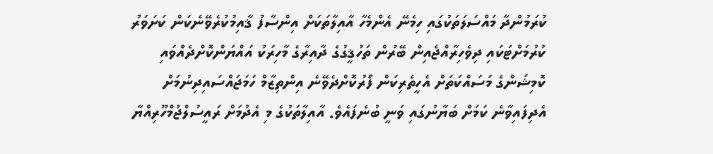ކުރަމުންދާ މައްސަލަތަކުގައި ހިމެނޭ އެންމެހާ އާއިލާތަކަށް އިންސާފު ޤާއިމުކުރެވޭނެކަން ކަށަވަރު ކުރުމަށްޓަކައި ދިވެހިރާއްޖެއިން ބޭރުން ތަހުޤީގުގެ ދާއިރާގެ މާހިރަކު އައްޔަންކޮށްދެއްވައި ކޮމިޝަންގެ މަސައްކަތަށް އެހީތެރިކަން ފޯރުކޮށްދެވޭނެ އިންތިޒާމް ހަމަޖައްސައިދިނުމަށް އެދިފައިވާނެ ކަމަށް ބަޔާނުގައި ވަނީ ބުނެފައެވެ. އާއިލާތަކުގެ މި އެދުމަށް ރައީސުލްޖުމްހޫރިއްޔާ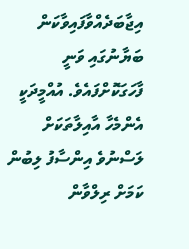އިޖާބަދެއްވާފައިވާކަން ބަޔާނުގައި ވަނީ ފާހަގަކޮށްފައެވެ. އުއްމީދަކީ އެންމެހާ އާއިލާތަކަށް ލަސްނުވެ އިންސާފު ލިބުން ކަމަށް ރިލްވާން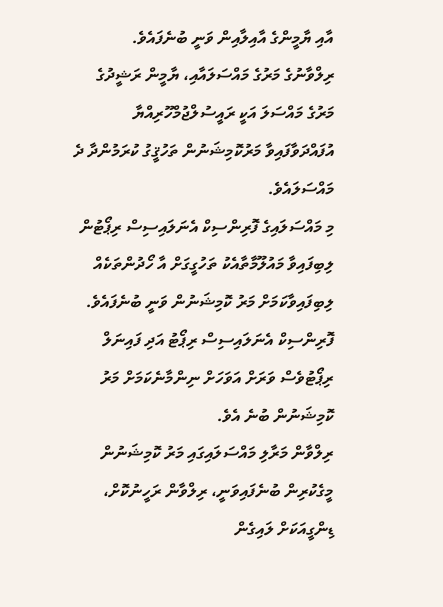އާއި ޔާމީންގެ އާއިލާއިން ވަނީ ބުނެފައެވެ.
ރިލްވާނުގެ މަރުގެ މައްސަލައާއި، ޔާމީން ރަޝީދުގެ މަރުގެ މައްސަލަ އަކީ ރައީސުލްޖުމްހޫރިއްޔާ އުފައްދަވާފައިވާ މަރުކޮމިޝަނުން ތަހުޤީގު ކުރަމުންދާ ދެ މައްސަލައެވެ.
މި މައްސަލައިގެ ފޮރިންސިކް އެނަލައިސިސް ރިޕޯޓުން ލިބިފައިވާ މައުލޫމާތާއެކު ތަހުގީގަށް އާ ހޯދުންތަކެއް ލިބިފައިވާކަމަށް މަރު ކޮމިޝަނުން ވަނީ ބުނެފައެވެ. ފޮރިންސިކް އެނަލައިސިސް ރިޕޯޓު އަދި ފައިނަލް ރިޕޯޓުވެސް ވަރަށް އަވަހަށް ނިންމާނެކަމަށް މަރު ކޮމިޝަނުން ބުނެ އެވެ.
ރިލްވާން މަރާލި މައްސަލައިގައި މަރު ކޮމިޝަނުން މީގެކުރިން ބުނެފައިވަނީ، ރިލްވާން ރަހީނުކޮށް، ޑިންގީއަކަށް ލައިގެން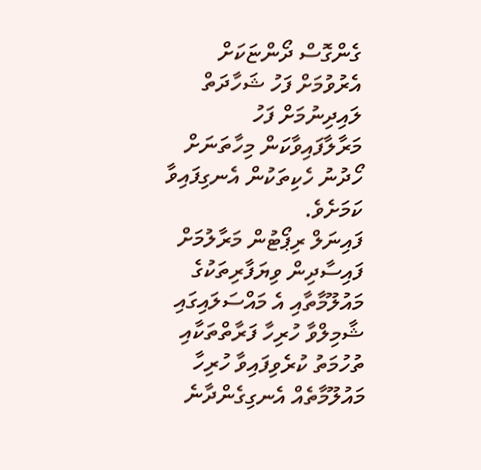ގެންގޮސް ދޯންޏަކަށް އެރުވުމަށް ފަހު ޝަހާދަތް ލައިދިނުމަށް ފަހު މަރާލާފައިވާކަން މިހާތަނަށް ހޯދުނު ހެކިތަކުން އެނގިފައިވާ ކަމަށެވެ.
ފައިނަލް ރިޕޯޓުން މަރާލުމަށް ފައިސާދިން ވިޔަފާރިތަކުގެ މައުލޫމާތާއި އެ މައްސަލައިގައި ޝާމިލްވާ ހުރިހާ ފަރާތްތަކާއި ތުހުމަތު ކުރެވިފައިވާ ހުރިހާ މައުލޫމާތެއް އެނގިގެންދާނެ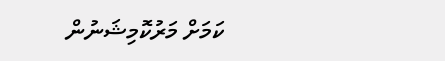ކަމަށް މަރުކޮމިޝަނުން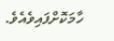ހާމަކޮށްފައިވެއެވެ.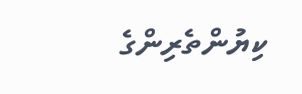ކިޔުންތެރިންގެ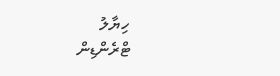ހިޔާލު
ޓްރެންޑިން